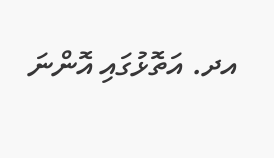އދ. އަތޮޅުގައި އޮންނަ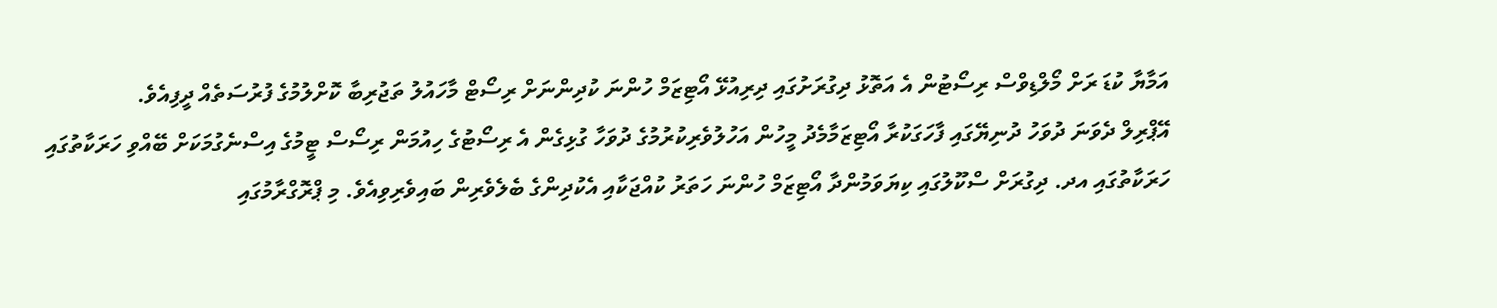އަމާޔާ ކުޑަ ރަށް މޯލްޑިވްސް ރިސޯޓުން އެ އަތޮޅު ދިގުރަށުގައި ދިރިއުޅޭ އޯޓިޒަމް ހުންނަ ކުދިންނަށް ރިސޯޓް މާހައުލު ތަޖުރިބާ ކޮށްލުމުގެ ފުރުސަތެއް ދީފިއެވެ.
އޭޕްރިލް ދެވަނަ ދުވަހު ދުނިޔޭގައި ފާހަގަކުރާ އޯޓިޒަމާމެދު މީހުން އަހުލުވެރިކުރުމުގެ ދުވަހާ ގުޅިގެން އެ ރިސޯޓުގެ ހިއުމަން ރިސޯސް ޓީމުގެ އިސްނެގުމަކަށް ބޭއްވި ހަރަކާތުގައި ހަރަކާތުގައި އދ. ދިގުރަށް ސްކޫލުގައި ކިޔަވަމުންދާ އޯޓިޒަމް ހުންނަ ހަތަރު ކުއްޖަކާއި އެކުދިންގެ ބެލެވެރިން ބައިވެރިވިއެވެ. މި ޕްރޮގްރާމުގައި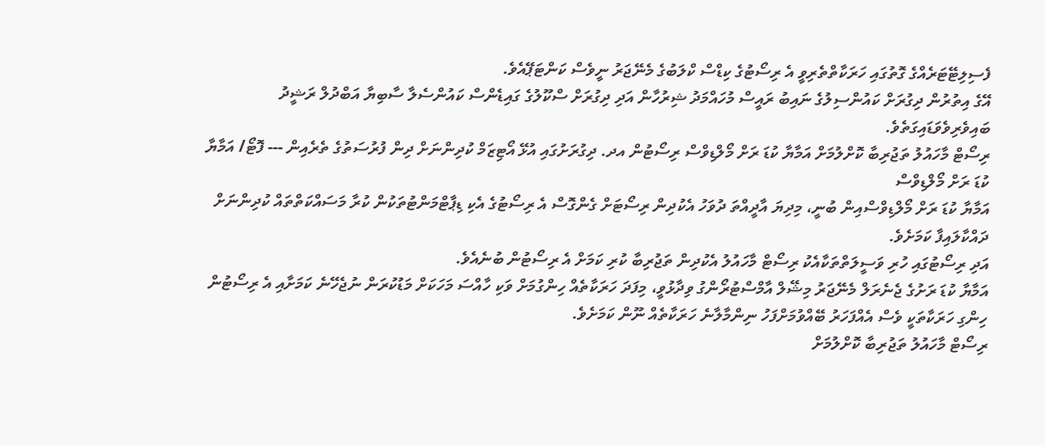ފެސިލިޓޭޓަރެއްގެ ގޮތުގައި ހަރަކާތްތެރިވީ އެ ރިސޯޓުގެ ކިޑްސް ކްލަބުގެ މެނޭޖަރު ނީވެސް ކަންޓަޕޭއެވެ.
އޭގެ އިތުރުން ދިގުރަށް ކައުންސިލުގެ ނައިބު ރައީސް މުހައްމަދު ޝިރުހާން އަދި ދިގުރަށް ސްކޫލުގެ ގައިޑެންސް ކައުންސެލާ ސާބިޔާ އަބްދުލް ރަޝީދު ބައިވެރިވެވަޑައިގަތެވެ.
ރިސޯޓް މާހައުލު ތަޖުރިބާ ކޮށްލުމަށް އަމާޔާ ކުޑަ ރަށް މޯލްޑިވްސް ރިސޯޓުން އދ. ދިގުރަށުގައި އުޅޭ އޯޓިޒަމް ކުދިންނަށް ދިން ފުރުސަތުގެ ތެރެއިން --- ފޮޓޯ/ އަމާޔާ ކުޑަ ރަށް މޯލްޑިވްސް
އަމާޔާ ކުޑަ ރަށް މޯލްޑިވްސްއިން ބުނީ، މިދިޔަ އާދީއްތަ ދުވަހު އެކުދިން ރިސޯޓަށް ގެންގޮސް އެ ރިސޯޓުގެ އެކި ޑިޕާޓްމަންޓުތަކުން ކުރާ މަސައްކަތްތައް ކުދިންނަށް ދައްކާލައިފާ ކަމަށެވެ.
އަދި ރިސޯޓުގައި ހުރި ވަސީލަތްތަކާއެކު ރިސޯޓް މާހައުލު އެކުދިން ތަޖުރިބާ ކުރި ކަމަށް އެ ރިސޯޓުން ބުނެއެވެ.
އަމާޔާ ކުޑަ ރަށުގެ ޖެނެރަލް މެނޭޖަރު މިޝޭލް އާމްސްޓުރޯންގު ވިދާޅުވީ، މިފަދަ ހަރަކާތެއް ހިންގުމަށް ވަކި ހާއްސަ މަހަކަށް މަޑުކުރަން ނުޖެހޭނެ ކަމަށާއި އެ ރިސޯޓުން ހިންގި ހަރަކާތަކީ ވެސް އެއްފަހަރު ބޭއްވުމަށްފަހު ނިންމާލާނެ ހަރަކާތެއް ނޫން ކަމަށެވެ.
ރިސޯޓް މާހައުލު ތަޖުރިބާ ކޮށްލުމަށް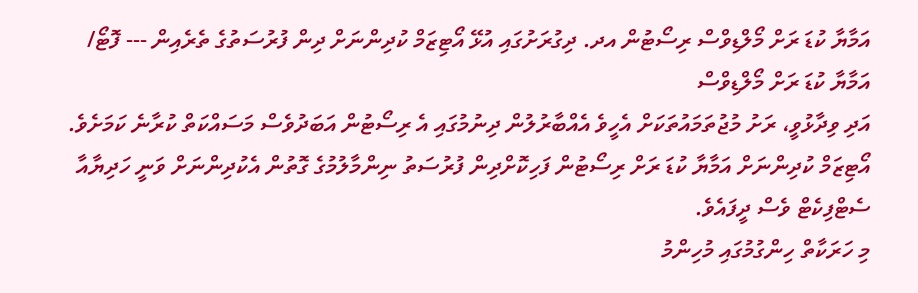އަމާޔާ ކުޑަ ރަށް މޯލްޑިވްސް ރިސޯޓުން އދ. ދިގުރަށުގައި އުޅޭ އޯޓިޒަމް ކުދިންނަށް ދިން ފުރުސަތުގެ ތެރެއިން --- ފޮޓޯ/ އަމާޔާ ކުޑަ ރަށް މޯލްޑިވްސް
އަދި ވިދާޅުވީ، ރަށު މުޖުތަމައުތަކަށް އެހީވެ އެއްބާރުލުން ދިނުމުގައި އެ ރިސޯޓުން އަބަދުވެސް މަސައްކަތް ކުރާނެ ކަމަށެވެ.
އޯޓިޒަމް ކުދިންނަށް އަމާޔާ ކުޑަ ރަށް ރިސޯޓުން ފަހިކޮށްދިން ފުރުސަތު ނިންމާލުމުގެ ގޮތުން އެކުދިންނަށް ވަނީ ހަދިޔާއާ ސެޓްފިކެޓް ވެސް ދީފައެވެ.
މި ހަރަކާތް ހިންގުމުގައި މުހިންމު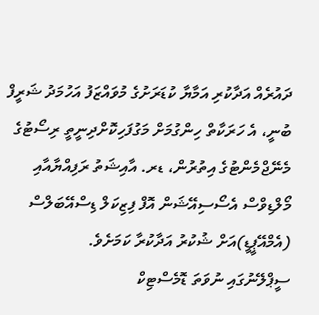ދައުރެއް އަދާކުރި އަމާޔާ ކުޑަރަށުގެ މުވައްޒަފު އަހުމަދު ޝަރީފް ބުނީ، އެ ހަރަކާތް ހިންގުމަށް މަގުފަހިކޮށްދިނީތީ ރިސޯޓުގެ މެނޭޖްމެންޓުގެ އިތުރުން، ޑރ. އާއިޝަތު ރަފިއްޔާއާއި މޯލްޑިވްސް އެސޯސިއޭޝަން އޮފް ފިޒިކަލް ޑިސްއޭބަލްސް (އެމްއޭޕީޑީ)އަށް ޝުކުރު އަދާކުރާ ކަމަށެވެ.
ސީޕްލޭނުގައި ނުވަތަ ޑޮމެސްޓިކް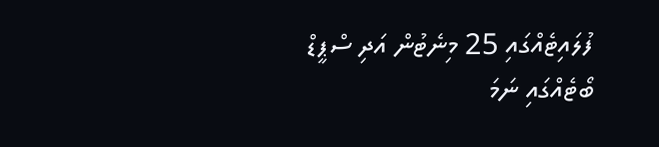ފުލައިޓެއްގައި 25 މިނެޓުން އަދި ސްޕީޑް ބޯޓެއްގައި ނަމަ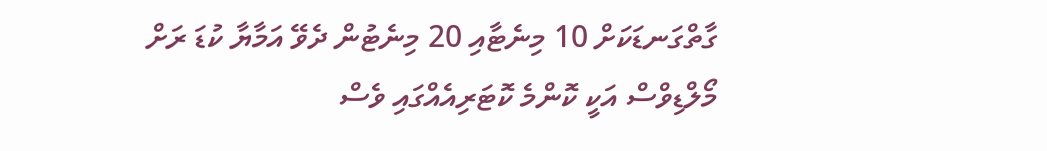ގާތްގަނޑަކަށް 10 މިނެޓާއި 20 މިނެޓުން ދެވޭ އަމާޔާ ކުޑަ ރަށް މޯލްޑިވްސް އަކީ ކޮންމެ ކޮޓަރިއެއްގައި ވެސް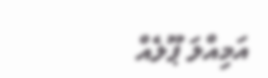އަމިއްލަ ޕޫލެއް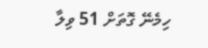ހިމެނޭ ގޮތަށް 51 ވިލާ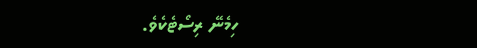ހިމެނޭ ރިސޯޓެކެވެ.